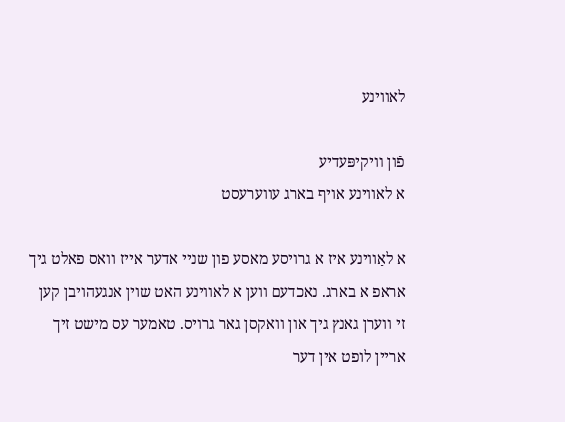לאווינע

פֿון װיקיפּעדיע
א לאווינע אויף בארג עווערעסט

א לאַווינע איז א גרויסע מאסע פון שניי אדער אייז וואס פאלט גיך אראפ א בארג. נאכדעם ווען א לאווינע האט שוין אנגעהויבן קען זי ווערן גאנץ גיך און וואקסן גאר גרויס. טאמער עס מישט זיך אריין לופט אין דער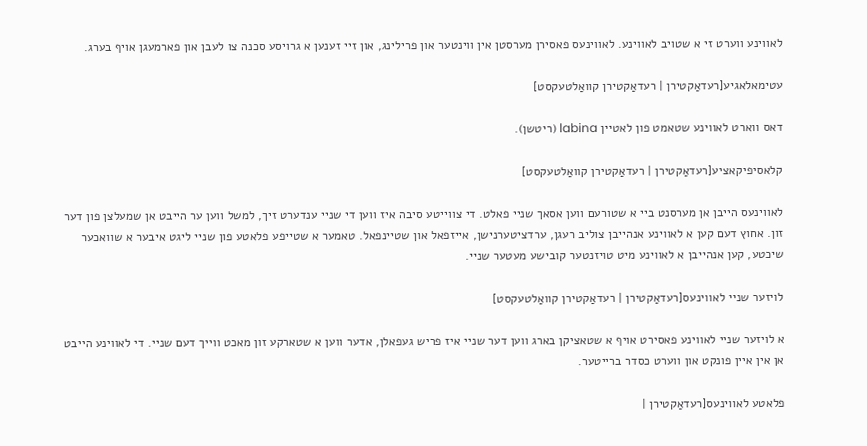לאווינע ווערט זי א שטויב לאווינע. לאווינעס פאסירן מערסטן אין ווינטער און פרילינג, און זיי זענען א גרויסע סכנה צו לעבן און פארמעגן אויף בערג.

עטימאלאגיע[רעדאַקטירן | רעדאַקטירן קוואַלטעקסט]

דאס ווארט לאווינע שטאמט פון לאטיין labina (ריטשן).

קלאסיפיקאציע[רעדאַקטירן | רעדאַקטירן קוואַלטעקסט]

לאווינעס הייבן אן מערסנט ביי א שטורעם ווען אסאך שניי פאלט. די צווייטע סיבה איז ווען די שניי ענדערט זיך, למשל ווען ער הייבט אן שמעלצן פון דער זון. אחוץ דעם קען א לאווינע אנהייבן צוליב רעגן, ערדציטערנישן, אייזפאל און שטיינפאל. טאמער א שטייפע פלאטע פון שניי ליגט איבער א שוואכער שיכטע, קען אנהייבן א לאווינע מיט טויזנטער קובישע מעטער שניי.

לויזער שניי לאווינעס[רעדאַקטירן | רעדאַקטירן קוואַלטעקסט]

א לויזער שניי לאווינע פאסירט אויף א שטאציקן בארג ווען דער שניי איז פריש געפאלן, אדער ווען א שטארקע זון מאכט ווייך דעם שניי. די לאווינע הייבט אן אין איין פונקט און ווערט כסדר ברייטער.

פלאטע לאווינעס[רעדאַקטירן |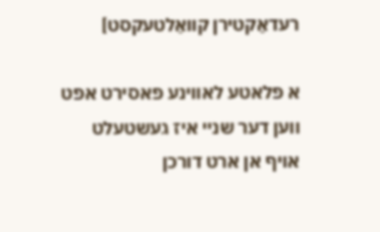רעדאַקטירן קוואַלטעקסט]

א פלאטע לאווינע פאסירט אפט ווען דער שניי איז געשטעלט אויף אן ארט דורכן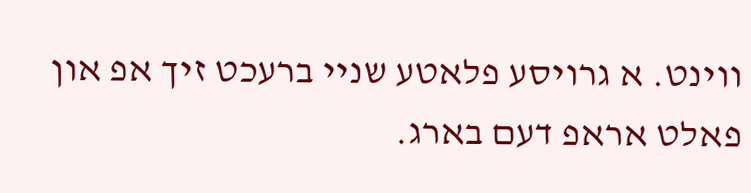ווינט. א גרויסע פלאטע שניי ברעכט זיך אפ און פאלט אראפ דעם בארג.